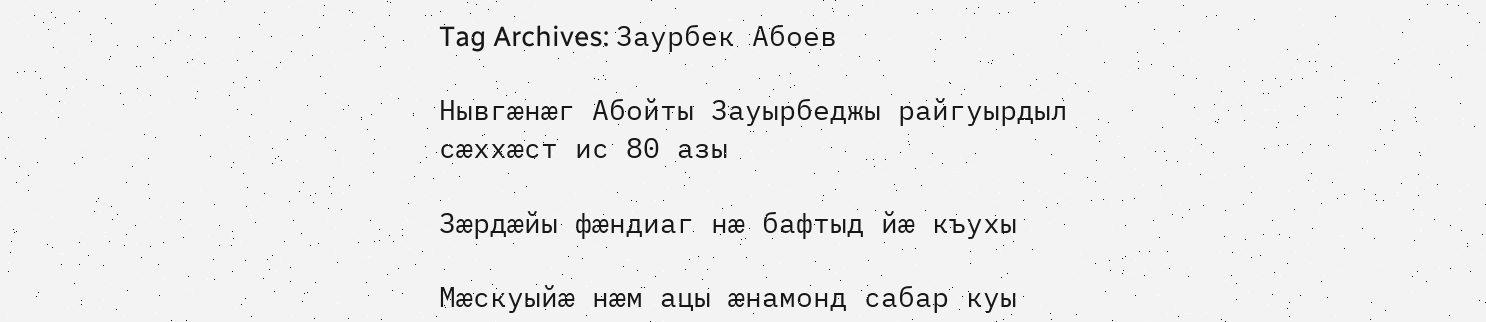Tag Archives: Заурбек Абоев

Нывгæнæг Абойты Зауырбеджы райгуырдыл сæххæст ис 80 азы

Зæрдæйы фæндиаг нæ бафтыд йæ къухы

Мæскуыйæ нæм ацы æнамонд сабар куы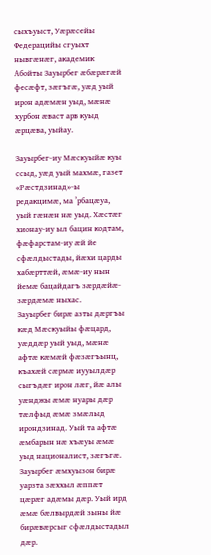сыхъуыст, Уæрæсейы Федерацийы сгуыхт нывгæнæг, академик Абойты Зауырбег æбæрæгæй фесæфт, зæгъгæ, уæд уый ирон адæмæн уыд, мæнæ хурбон æваст арв куыд æрцæва, уыйау.

Зауырбег-иу Мæскуыйæ куы ссыд, уæд уый махмæ, газет «Рæстдзинад»-ы редакцимæ, ма ’рбацæуа, уый гæнæн нæ уыд. Хæстæг хионау-иу ыл бацин кодтам, фæфарстам-иу æй йе сфæлдыстады, йæхи царды хабæрттæй, æмæ-иу нын йемæ бацайдагъ зæрдæйæ-зæрдæмæ ныхас.
Зауырбег бирæ азты дæргъы кæд Мæскуыйы фæцард, уæддæр уый уыд, мæнæ афтæ кæмæй фæзæгъынц, къахæй сæрмæ иууылдæр сыгъдæг ирон лæг, йæ алы уæнджы æмæ нуары дæр тæлфыд æмæ змæлыд ирондзинад. Уый та афтæ æмбарын нæ хъæуы æмæ уыд националист, зæгъгæ. Зауырбег æмхуызон бирæ уарзта зæххыл æппæт цæрæг адæмы дæр. Уый ирд æмæ бæлвырдæй зыны йæ бирæвæрсыг сфæлдыстадыл дæр.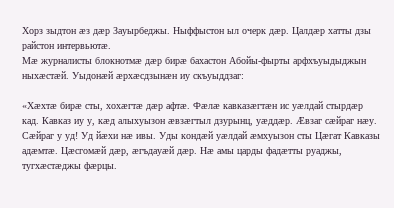Хорз зыдтон æз дæр Зауырбеджы. Ныффыстон ыл очерк дæр. Цалдæр хатты дзы райстон интервьютæ.
Мæ журналисты блокнотмæ дæр бирæ бахастон Абойы-фырты арфхъуыдыджын ныхæстæй. Уыдонæй æрхæсдзынæн иу скъуыддзаг:

«Хæхтæ бирæ сты, хохæгтæ дæр афтæ. Фæлæ кавказæгтæн ис уæлдай стырдæр кад. Кавказ иу у, кæд алыхуызон æвзæгтыл дзурынц, уæддæр. Æвзаг сæйраг нæу. Сæйраг у уд! Уд йæхи нæ ивы. Уды кондæй уæлдай æмхуызон сты Цæгат Кавказы адæмтæ. Цæсгомæй дæр, æгъдауæй дæр. Нæ амы царды фадæтты руаджы, тугхæстæджы фæрцы.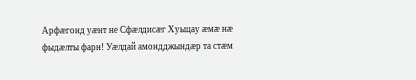Арфæгонд уæнт не Сфæлдисæг Хуыцау æмæ нæ фыдæлты фарн! Уæлдай амондджындæр та стæм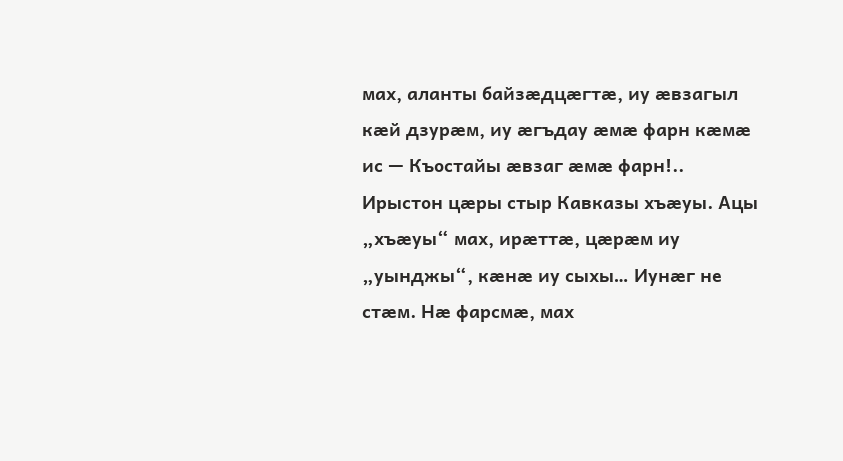мах, аланты байзæдцæгтæ, иу æвзагыл кæй дзурæм, иу æгъдау æмæ фарн кæмæ ис — Къостайы æвзаг æмæ фарн!..
Ирыстон цæры стыр Кавказы хъæуы. Ацы „хъæуы“ мах, ирæттæ, цæрæм иу „уынджы“, кæнæ иу сыхы… Иунæг не стæм. Нæ фарсмæ, мах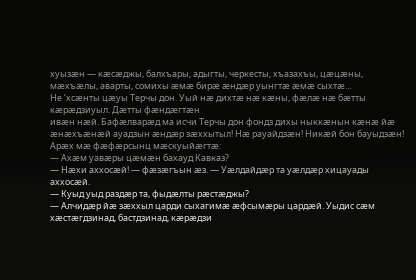хуызæн — кæсæджы, балхъары, адыгты, черкесты, хъазахъы, цæцæны, мæхъæлы, аварты, сомихы æмæ бирæ æндæр уынгтæ æмæ сыхтæ…
Не ’хсæнты цæуы Терчы дон. Уый нæ дихтæ нæ кæны, фæлæ нæ бæтты кæрæдзиуыл. Дæтты фæндæгтæн
ивæн нæй. Бафæлварæд ма исчи Терчы дон фондз дихы ныккæнын кæнæ йæ æнæхъæнæй ауадзын æндæр зæххытыл! Нæ рауайдзæн! Никæй бон бауыдзæн!
Арæх мæ фæфæрсынц мæскуыйæгтæ:
— Ахæм уавæры цæмæн бахауд Кавказ?
— Нæхи аххосæй! — фæзæгъын æз. — Уæлдайдæр та уæлдæр хицауады аххосæй.
— Куыд уыд раздæр та, фыдæлты рæстæджы?
— Алчидæр йæ зæххыл царди сыхагимæ æфсымæры цардæй. Уыдис сæм хæстæгдзинад, бастдзинад, кæрæдзи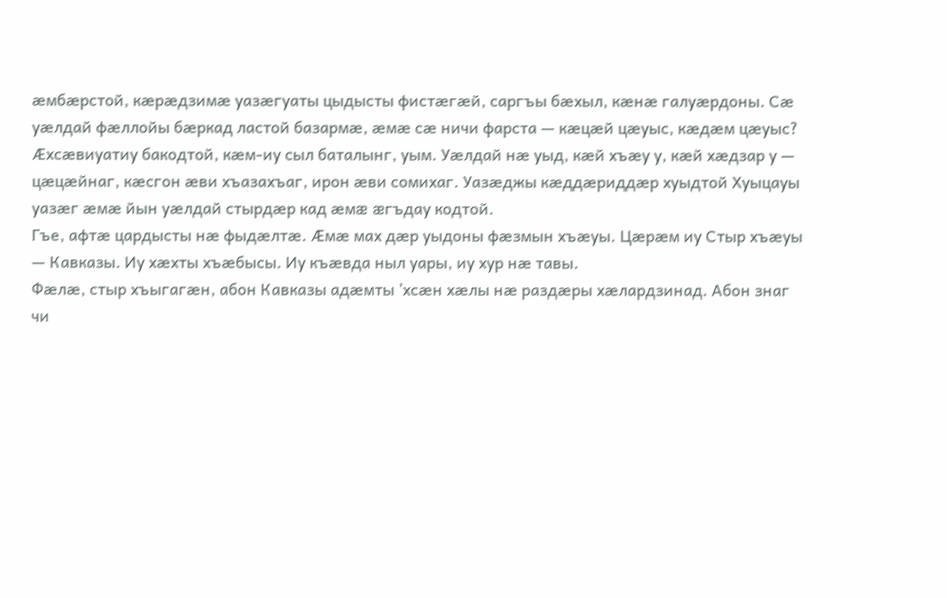æмбæрстой, кæрæдзимæ уазæгуаты цыдысты фистæгæй, саргъы бæхыл, кæнæ галуæрдоны. Сæ уæлдай фæллойы бæркад ластой базармæ, æмæ сæ ничи фарста — кæцæй цæуыс, кæдæм цæуыс? Æхсæвиуатиу бакодтой, кæм-иу сыл баталынг, уым. Уæлдай нæ уыд, кæй хъæу у, кæй хæдзар у — цæцæйнаг, кæсгон æви хъазахъаг, ирон æви сомихаг. Уазæджы кæддæриддæр хуыдтой Хуыцауы уазæг æмæ йын уæлдай стырдæр кад æмæ æгъдау кодтой.
Гъе, афтæ цардысты нæ фыдæлтæ. Æмæ мах дæр уыдоны фæзмын хъæуы. Цæрæм иу Стыр хъæуы — Кавказы. Иу хæхты хъæбысы. Иу къæвда ныл уары, иу хур нæ тавы.
Фæлæ, стыр хъыгагæн, абон Кавказы адæмты ’хсæн хæлы нæ раздæры хæлардзинад. Абон знаг чи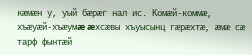кæмæн у, уый бæрæг нал ис. Комæй-коммæ, хъæуæй-хъæумæ æхсæвы хъуысынц гæрæхтæ, æмæ сæ тарф фынтæй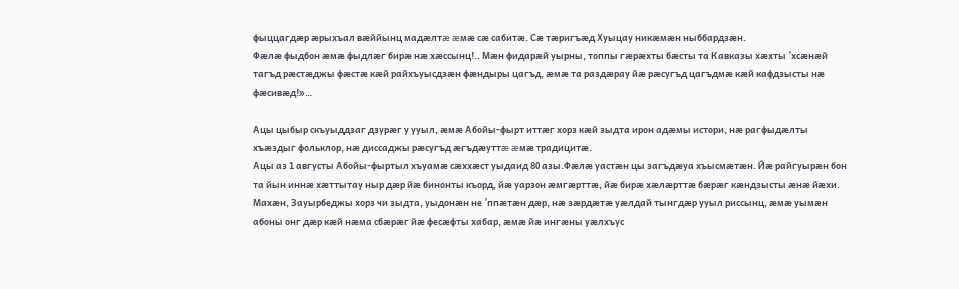фыццагдæр æрыхъал вæййынц мадæлтæ æмæ сæ сабитæ. Сæ тæригъæд Хуыцау никæмæн ныббардзæн.
Фæлæ фыдбон æмæ фыдлæг бирæ нæ хæссынц!.. Мæн фидарæй уырны, топпы гæрæхты бæсты та Кавказы хæхты ’хсæнæй тагъд рæстæджы фæстæ кæй райхъуысдзæн фæндыры цагъд, æмæ та раздæрау йæ рæсугъд цагъдмæ кæй кафдзысты нæ фæсивæд!»…

Ацы цыбыр скъуыддзаг дзурæг у ууыл, æмæ Абойы-фырт иттæг хорз кæй зыдта ирон адæмы истори, нæ рагфыдæлты хъæздыг фольклор, нæ диссаджы рæсугъд æгъдæуттæ æмæ традицитæ.
Ацы аз 1 августы Абойы-фыртыл хъуамæ сæххæст уыдаид 80 азы.Фæлæ уастæн цы загъдæуа хъысмæтæн. Йæ райгуырæн бон та йын иннæ хæттытау ныр дæр йæ бинонты къорд, йæ уарзон æмгæрттæ, йæ бирæ хæлæрттæ бæрæг кæндзысты æнæ йæхи.
Махæн, Зауырбеджы хорз чи зыдта, уыдонæн не ’ппæтæн дæр, нæ зæрдæтæ уæлдай тынгдæр ууыл риссынц, æмæ уымæн абоны онг дæр кæй нæма сбæрæг йæ фесæфты хабар, æмæ йæ ингæны уæлхъус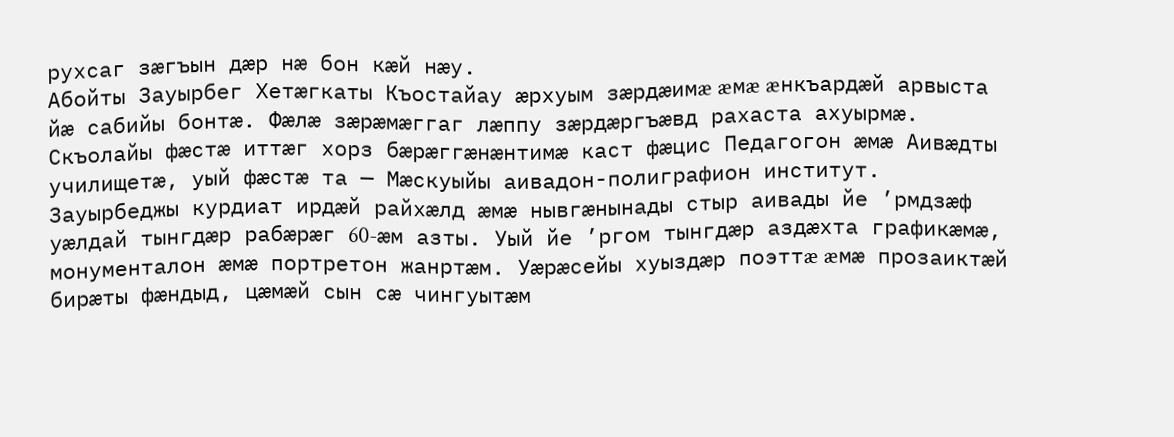рухсаг зæгъын дæр нæ бон кæй нæу.
Абойты Зауырбег Хетæгкаты Къостайау æрхуым зæрдæимæ æмæ æнкъардæй арвыста йæ сабийы бонтæ. Фæлæ зæрæмæггаг лæппу зæрдæргъæвд рахаста ахуырмæ. Скъолайы фæстæ иттæг хорз бæрæггæнæнтимæ каст фæцис Педагогон æмæ Аивæдты училищетæ, уый фæстæ та — Мæскуыйы аивадон-полиграфион институт.
Зауырбеджы курдиат ирдæй райхæлд æмæ нывгæнынады стыр аивады йе ’рмдзæф уæлдай тынгдæр рабæрæг 60-æм азты. Уый йе ’ргом тынгдæр аздæхта графикæмæ, монументалон æмæ портретон жанртæм. Уæрæсейы хуыздæр поэттæ æмæ прозаиктæй бирæты фæндыд, цæмæй сын сæ чингуытæм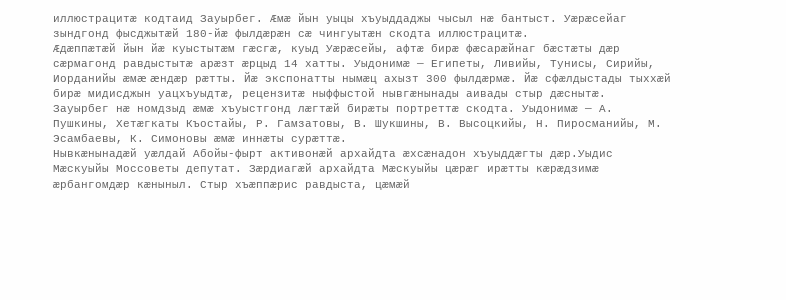иллюстрацитæ кодтаид Зауырбег. Æмæ йын уыцы хъуыддаджы чысыл нæ бантыст. Уæрæсейаг зындгонд фысджытæй 180-йæ фылдæрæн сæ чингуытæн скодта иллюстрацитæ.
Æдæппæтæй йын йæ куыстытæм гæсгæ, куыд Уæрæсейы, афтæ бирæ фæсарæйнаг бæстæты дæр сæрмагонд равдыстытæ арæзт æрцыд 14 хатты. Уыдонимæ — Египеты, Ливийы, Тунисы, Сирийы, Иорданийы æмæ æндæр рæтты. Йæ экспонатты нымæц ахызт 300 фылдæрмæ. Йæ сфæлдыстады тыххæй бирæ мидисджын уацхъуыдтæ, рецензитæ ныффыстой нывгæнынады аивады стыр дæснытæ.
Зауырбег нæ номдзыд æмæ хъуыстгонд лæгтæй бирæты портреттæ скодта. Уыдонимæ — А. Пушкины, Хетæгкаты Къостайы, Р. Гамзатовы, В. Шукшины, В. Высоцкийы, Н. Пиросманийы, М. Эсамбаевы, К. Симоновы æмæ иннæты сурæттæ.
Нывкæнынадæй уæлдай Абойы-фырт активонæй архайдта æхсæнадон хъуыддæгты дæр.Уыдис Мæскуыйы Моссоветы депутат. Зæрдиагæй архайдта Мæскуыйы цæрæг ирæтты кæрæдзимæ æрбангомдæр кæныныл. Стыр хъæппæрис равдыста, цæмæй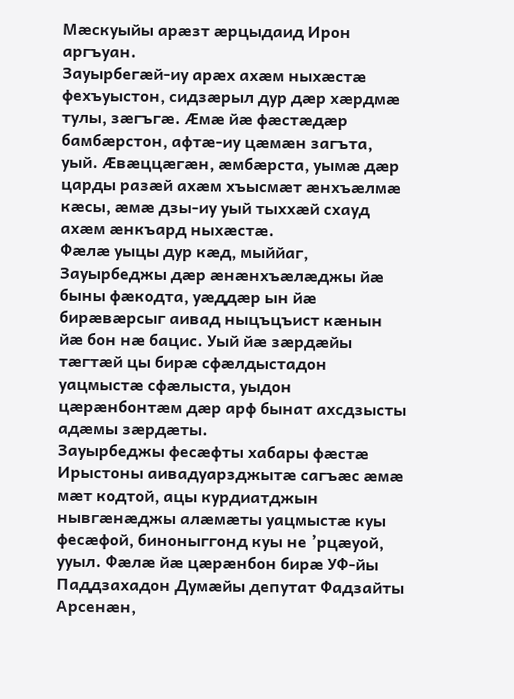Мæскуыйы арæзт æрцыдаид Ирон аргъуан.
Зауырбегæй-иу арæх ахæм ныхæстæ фехъуыстон, сидзæрыл дур дæр хæрдмæ тулы, зæгъгæ. Æмæ йæ фæстæдæр бамбæрстон, афтæ-иу цæмæн загъта, уый. Æвæццæгæн, æмбæрста, уымæ дæр царды разæй ахæм хъысмæт æнхъæлмæ кæсы, æмæ дзы-иу уый тыххæй схауд ахæм æнкъард ныхæстæ.
Фæлæ уыцы дур кæд, мыййаг, Зауырбеджы дæр æнæнхъæлæджы йæ быны фæкодта, уæддæр ын йæ бирæвæрсыг аивад ныцъцъист кæнын йæ бон нæ бацис. Уый йæ зæрдæйы тæгтæй цы бирæ сфæлдыстадон уацмыстæ сфæлыста, уыдон цæрæнбонтæм дæр арф бынат ахсдзысты адæмы зæрдæты.
Зауырбеджы фесæфты хабары фæстæ Ирыстоны аивадуарзджытæ сагъæс æмæ мæт кодтой, ацы курдиатджын нывгæнæджы алæмæты уацмыстæ куы фесæфой, биноныггонд куы не ’рцæуой, ууыл. Фæлæ йæ цæрæнбон бирæ УФ-йы Паддзахадон Думæйы депутат Фадзайты Арсенæн,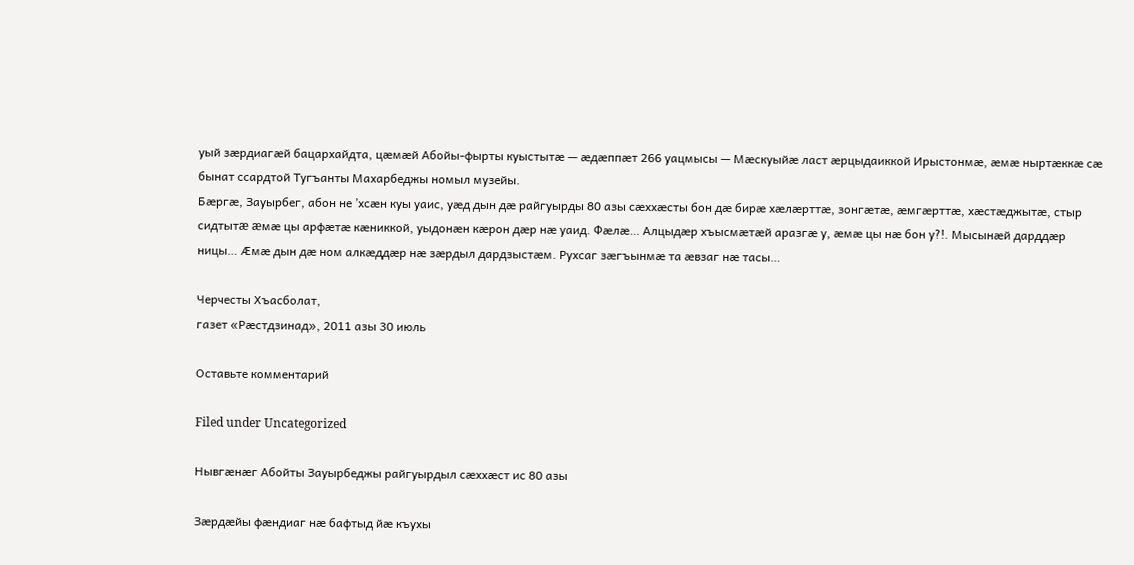уый зæрдиагæй бацархайдта, цæмæй Абойы-фырты куыстытæ — æдæппæт 266 уацмысы — Мæскуыйæ ласт æрцыдаиккой Ирыстонмæ, æмæ ныртæккæ сæ бынат ссардтой Тугъанты Махарбеджы номыл музейы.
Бæргæ, Зауырбег, абон не ’хсæн куы уаис, уæд дын дæ райгуырды 80 азы сæххæсты бон дæ бирæ хæлæрттæ, зонгæтæ, æмгæрттæ, хæстæджытæ, стыр сидтытæ æмæ цы арфæтæ кæниккой, уыдонæн кæрон дæр нæ уаид. Фæлæ… Алцыдæр хъысмæтæй аразгæ у, æмæ цы нæ бон у?!. Мысынæй дарддæр ницы… Æмæ дын дæ ном алкæддæр нæ зæрдыл дардзыстæм. Рухсаг зæгъынмæ та æвзаг нæ тасы…

Черчесты Хъасболат,
газет «Рæстдзинад», 2011 азы 30 июль

Оставьте комментарий

Filed under Uncategorized

Нывгæнæг Абойты Зауырбеджы райгуырдыл сæххæст ис 80 азы

Зæрдæйы фæндиаг нæ бафтыд йæ къухы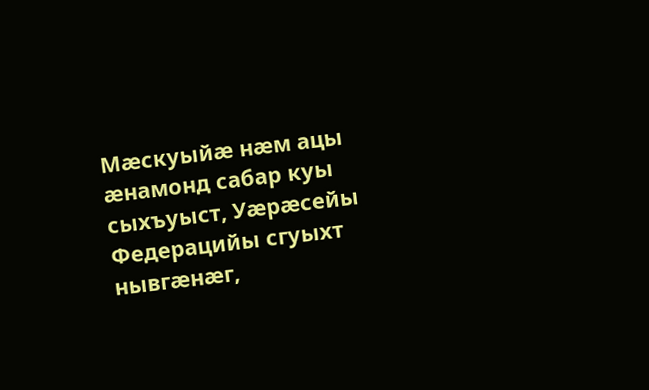Мæскуыйæ нæм ацы æнамонд сабар куы сыхъуыст, Уæрæсейы Федерацийы сгуыхт нывгæнæг,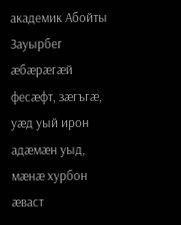академик Абойты Зауырбег æбæрæгæй фесæфт, зæгъгæ, уæд уый ирон адæмæн уыд, мæнæ хурбон æваст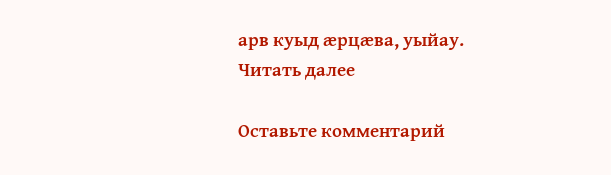арв куыд æрцæва, уыйау.
Читать далее

Оставьте комментарий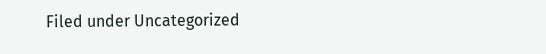Filed under Uncategorized